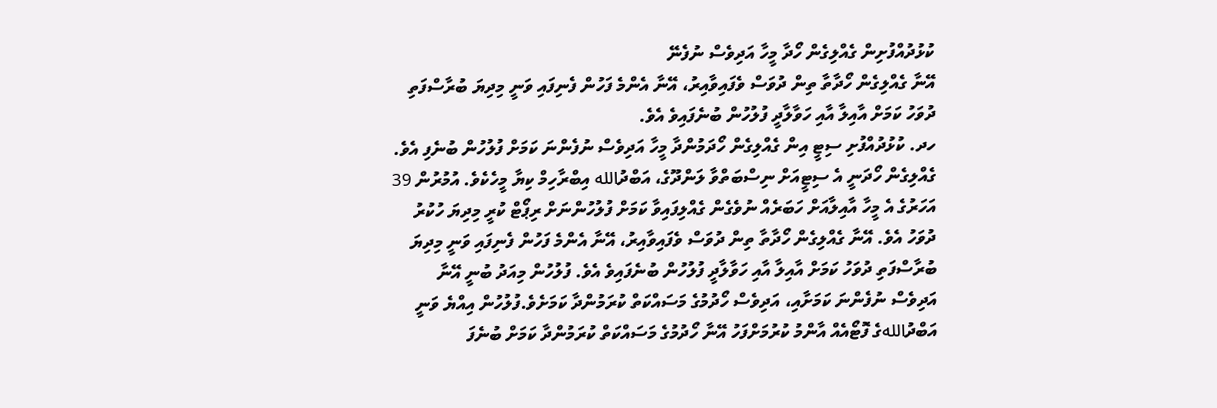ކުޅުދުއްފުށިން ގެއްލިގެން ހޯދާ މީހާ އަދިވެސް ނުފެނޭ
އޭނާ ގެއްލިގެން ހޯދާތާ ތިން ދުވަސް ވެފައިވާއިރު، އޭނާ އެންމެ ފަހުން ފެނިފައި ވަނީ މިދިޔަ ބުރާސްފަތި ދުވަހު ކަމަށް އާއިލާ އާއި ހަވާލާދީ ފުލުހުން ބުނެފައިވެ އެވެ.
ހދ. ކުޅުދުއްފުށި ސިޓީ އިން ގެއްލިގެން ހޯދަމުންދާ މީހާ އަދިވެސް ނުފެންނަ ކަމަށް ފުލުހުން ބުނެފި އެވެ.
ގެއްލިގެން ހޯދަނީ އެ ސިޓީއަށް ނިސްބަތްވާ ލަންދޫގެ، އަބްދުالله އިބްރާހިމް ކިޔާ މީހެކެވެ. އުމުރުން 39 އަހަރުގެ އެ މީހާ އާއިލާއަށް ހަބަރެއް ނުވެގެން ގެއްލިފައިވާ ކަމަށް ފުލުހުންނަށް ރިޕޯޓް ކުރީ މިދިޔަ ހުކުރު ދުވަހު އެވެ. އޭނާ ގެއްލިގެން ހޯދާތާ ތިން ދުވަސް ވެފައިވާއިރު، އޭނާ އެންމެ ފަހުން ފެނިފައި ވަނީ މިދިޔަ ބުރާސްފަތި ދުވަހު ކަމަށް އާއިލާ އާއި ހަވާލާދީ ފުލުހުން ބުނެފައިވެ އެވެ. ފުލުހުން މިއަދު ބުނީ އޭނާ އަދިވެސް ނުފެންނަ ކަމަށާއި، އަދިވެސް ހޯދުމުގެ މަސައްކަތް ކުރަމުންދާ ކަމަށެވެ.ފުލުހުން އިއްޔެ ވަނީ އަބްދުاللهގެ ފޮޓޯއެއް އާންމު ކުރުމަށްފަހު އޭނާ ހޯދުމުގެ މަސައްކަތް ކުރަމުންދާ ކަމަށް ބުނެފަ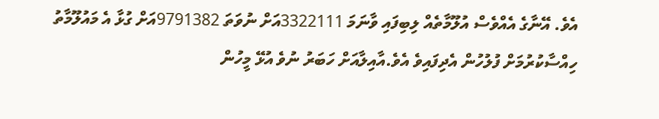އެވެ. އޭނާގެ އެއްވެސް އުލޫމާތެއް ލިބިފައި ވާނަމަ 3322111އަށް ނުވަތަ 9791382އަށް ގުޅާ އެ މައުލޫމާތު ހިއްސާކުރުމަށް ފުލުހުން އެދިފައިވެ އެވެ.އާއިލާއަށް ހަބަރު ނުވެ އުޅޭ މީހުން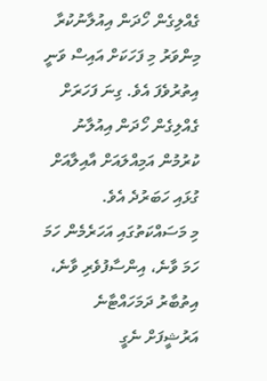ގެއްލިގެން ހޯދަން އިއުލާނުކުރާ މިންވަރު މި ފަހަކަށް އައިސް ވަނީ އިތުރުވެފަ އެވެ. ގިނަ ފަހަރަށް ގެއްލިގެން ހޯދަން އިއުލާނު ކުރުމުން އަމިއްލައަށް އާއިލާއަށް ގުޅައި ހަބަރުދެ އެވެ.
މި މަސައްކަތުގައި އަހަރެމެން ހަމަ ހަމަ ވާނެ، އިންސާފުވެރި ވާނެ، އިތުބާރު ދަމަހައްޓާނެ
އަރުޝީފަށް ނެގީ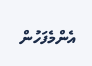އެންމެފަހުން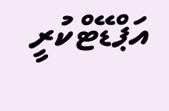އަޕްޑޭޓްކުރީ